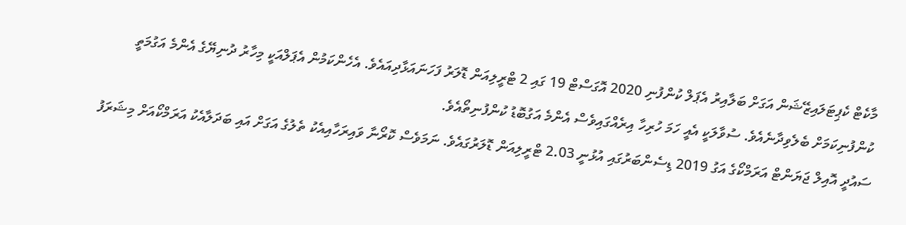މާކެޓް ކެޕިޓަލައިޒޭޝަން އަގަށް ބަލާއިރު އެޕަލް ކުންފުނި 2020 އޮގަސްޓް 19 ގައި 2 ޓްރީލިއަން ޑޮލަރު ފަހަނައަޅާދިއައެވެ. އެހެންކަމުން އެޕަލްއަކީ މިހާރު ދުނިޔޭގެ އެންމެ އަގުމަތީ ކުންފުނިކަމަށް ބެލެވިދާނެއެވެ. ސުވާލަކީ އެއީ ހަމަ ހުރިހާ އިރެއްގައިވެސް އެންމެ އަގުބޮޑު ކުންފުނިތޯއެވެ.
ސައުދީ އޮއިލް ޖަޔަންޓް އަރަމްކޯގެ އަގު 2019 ޑިސެންބަރުގައި އުޅުނީ 2.03 ޓްރީލިއަން ޑޮލަރުގައެވެ. ނަމަވެސް ކޮރޯނާ ވައިރަހާއިއެކު ތެލުގެ އަގަށް އައި ބަދަލާއެކު އަރަމްކޯއަށް މިޝަރަފު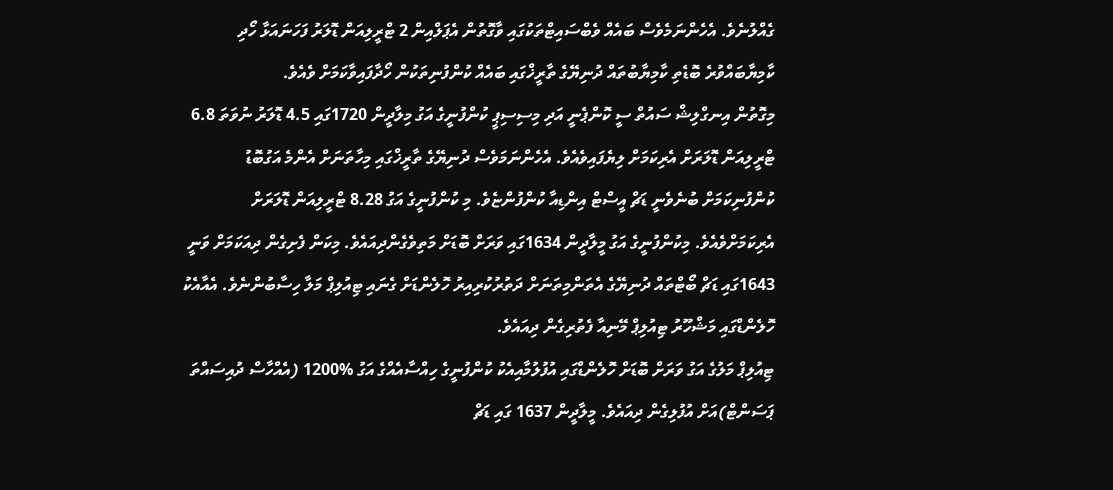ގެއްލުނެވެ. އެހެންނަމެވެސް ބައެއް ވެބްސައިޓްތަކުގައި ވާގޮތުން އެޕަލްއިން 2 ޓްރީލިއަން ޑޮލަރު ފަހަނައަޅާ ހޯދި ކާމިޔާބައްވުރެ ބޮޑެތި ކާމިޔާބުތައް ދުނިޔޭގެ ތާރީޚްގައި ބައެއް ކުންފުނިތަކުން ހޯދާފައިވާކަމަށް ވެއެވެ.
މިގޮތުން އިނގްލިޝް ސައުތް ސީ ކޮންޕެނީ އަދި މިސިސިޕީ ކުންފުނީގެ އަގު މިލާދީން 1720ގައި 4.5 ޑޮލަރު ނުވަތަ 6.8 ޓްރީލިއަން ޑޮލަރަށް އެރިކަމަށް ލިޔެފައިވެއެވެ. އެހެންނަމަވެސް ދުނިޔޭގެ ތާރީޚްގައި މިހާތަނަށް އެންމެ އަގުބޮޑު ކުންފުނިކަމަށް ބުނެވެނީ ޑަޗް އީސްޓް އިންޑިއާ ކުންފުންޏެވެ. މި ކުންފުނީގެ އަގު 8.28 ޓްރީލިއަން ޑޮލަރަށް އެރިކަމަށްވެއެވެ. މިކުންފުނީގެ އަގު މީލާދީން 1634ގައި ވަރަށް ބޮޑަށް މަތިވެގެންދިއައެވެ. މިކަން ފެށިގެން ދިއަކަމަށް ވަނީ 1643ގައި ޑަޗް ބޯޓްތައް ދުނިޔޭގެ އެތަންމިތަނަށް ދަތުރުކުރިއިރު ހޮލެންޑަށް ގެނައި ޓިއުލިޕް މަލާ ހިސާބުންނެވެ. އެއާއެކު ހޮލެންޑްގައި މަޝްހޫރު ޓިއުލިޕް މޭނިއާ ފެތުރިގެން ދިއައެވެ.
ޓިއުލިޕް މަލުގެ އަގު ވަރަށް ބޮޑަށް ހޮލެންޑްގައި އުފުލުމާއިއެކު ކުންފުނީގެ ހިއްސާއެއްގެ އަގު %1200 (އެއްހާސް ދުއިސައްތަ ޕަސަންޓް)އަށް އުފުލިގެން ދިއައެވެ. މީލާދީން 1637 ގައި ޑަޗް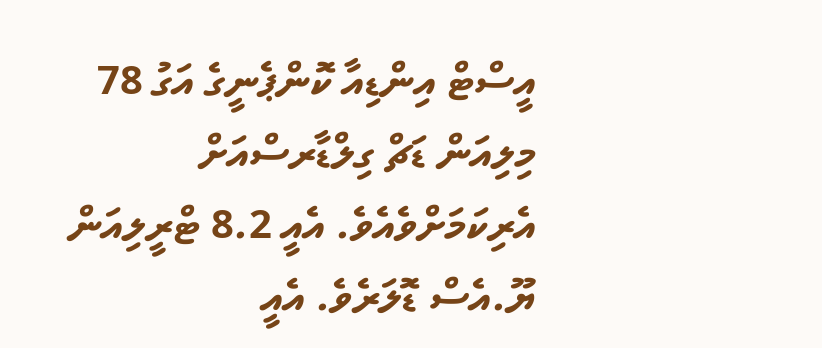އީސްޓް އިންޑިއާ ކޮންޕެނީގެ އަގު 78 މިލިއަން ޑަޗް ގިލްޑާރސްއަށް އެރިކަމަށްވެއެވެ. އެއީ 8.2 ޓްރީލިއަން ޔޫ.އެސް ޑޮލަރެވެ. އެއީ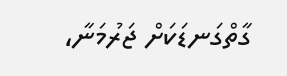ގާތްގަނޑަކަށް ޖަރުމަނާ،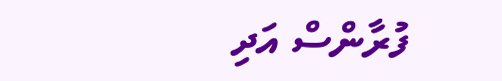ފުރާންސް އަދި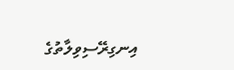އިނގިރޭސިވިލާތުގެ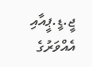ޖީ.ޑީ.ޕީއާއި އެއްވަރުގެ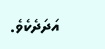އަދަދެކެވެ.